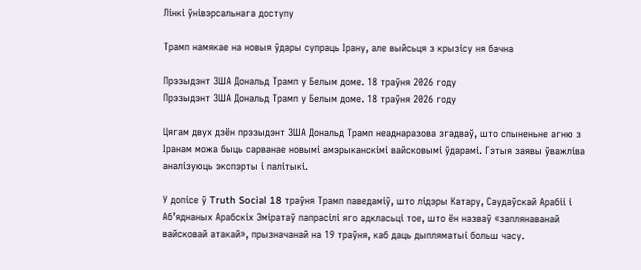Лінкі ўнівэрсальнага доступу

Трамп намякае на новыя ўдары супраць Ірану, але выйсьця з крызісу ня бачна

Прэзыдэнт ЗША Дональд Трамп у Белым доме. 18 траўня 2026 году
Прэзыдэнт ЗША Дональд Трамп у Белым доме. 18 траўня 2026 году

Цягам двух дзён прэзыдэнт ЗША Дональд Трамп неаднаразова згадваў, што спыненьне агню з Іранам можа быць сарванае новымі амэрыканскімі вайсковымі ўдарамі. Гэтыя заявы ўважліва аналізуюць экспэрты і палітыкі.

У допісе ў Truth Social 18 траўня Трамп паведаміў, што лідэры Катару, Саудаўскай Арабіі і Аб’яднаных Арабскіх Эміратаў папрасілі яго адкласьці тое, што ён назваў «заплянаванай вайсковай атакай», прызначанай на 19 траўня, каб даць дыпляматыі больш часу.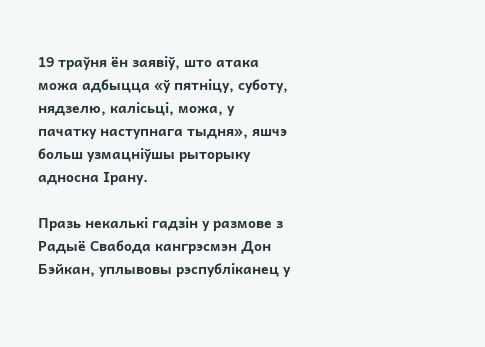19 траўня ён заявіў, што атака можа адбыцца «ў пятніцу, суботу, нядзелю, калісьці, можа, у пачатку наступнага тыдня», яшчэ больш узмацніўшы рыторыку адносна Ірану.

Празь некалькі гадзін у размове з Радыё Свабода кангрэсмэн Дон Бэйкан, уплывовы рэспубліканец у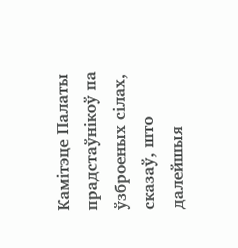Камітэце Палаты прадстаўнікоў па ўзброеных сілах, сказаў, што далейшыя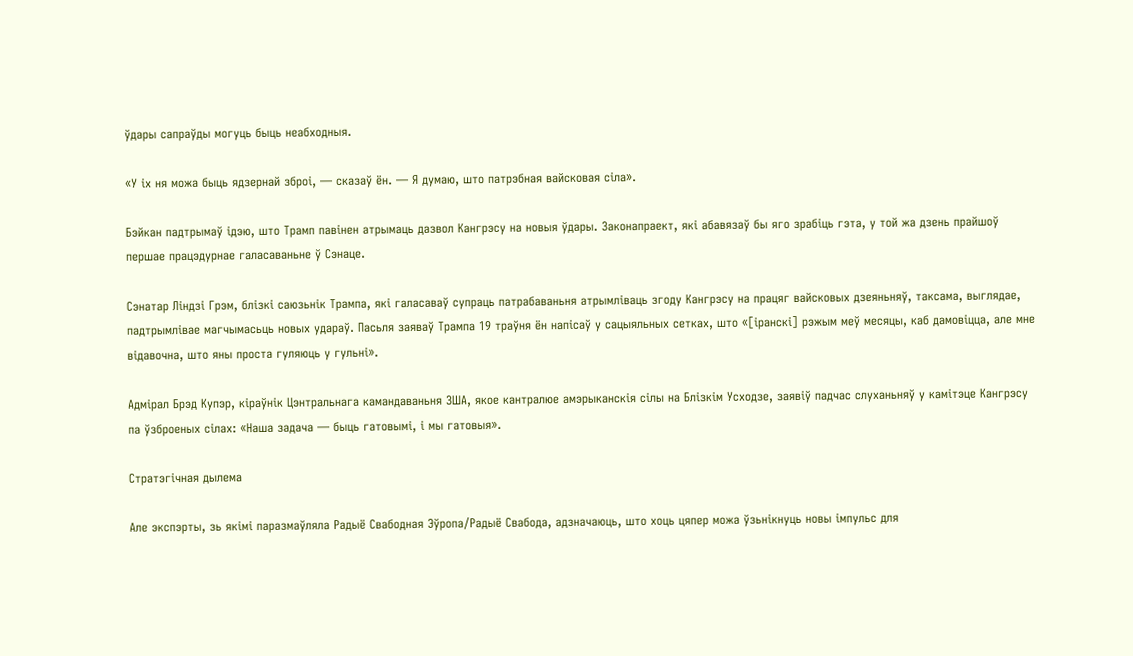ўдары сапраўды могуць быць неабходныя.

«У іх ня можа быць ядзернай зброі, — сказаў ён. — Я думаю, што патрэбная вайсковая сіла».

Бэйкан падтрымаў ідэю, што Трамп павінен атрымаць дазвол Кангрэсу на новыя ўдары. Законапраект, які абавязаў бы яго зрабіць гэта, у той жа дзень прайшоў першае працэдурнае галасаваньне ў Сэнаце.

Сэнатар Ліндзі Грэм, блізкі саюзьнік Трампа, які галасаваў супраць патрабаваньня атрымліваць згоду Кангрэсу на працяг вайсковых дзеяньняў, таксама, выглядае, падтрымлівае магчымасьць новых удараў. Пасьля заяваў Трампа 19 траўня ён напісаў у сацыяльных сетках, што «[іранскі] рэжым меў месяцы, каб дамовіцца, але мне відавочна, што яны проста гуляюць у гульні».

Адмірал Брэд Купэр, кіраўнік Цэнтральнага камандаваньня ЗША, якое кантралюе амэрыканскія сілы на Блізкім Усходзе, заявіў падчас слуханьняў у камітэце Кангрэсу па ўзброеных сілах: «Наша задача — быць гатовымі, і мы гатовыя».

Стратэгічная дылема

Але экспэрты, зь якімі паразмаўляла Радыё Свабодная Эўропа/Радыё Свабода, адзначаюць, што хоць цяпер можа ўзьнікнуць новы імпульс для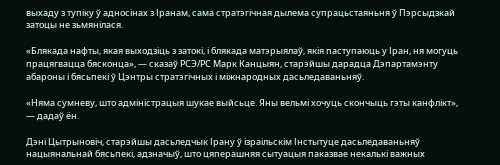выхаду з тупіку ў адносінах з Іранам, сама стратэгічная дылема супрацьстаяньня ў Пэрсыдзкай затоцы не зьмянілася.

«Блякада нафты, якая выходзіць з затокі, і блякада матэрыялаў, якія паступаюць у Іран, ня могуць працягвацца бясконца», — сказаў РСЭ/РС Марк Канцыян, старэйшы дарадца Дэпартамэнту абароны і бясьпекі ў Цэнтры стратэгічных і міжнародных дасьледаваньняў.

«Няма сумневу, што адміністрацыя шукае выйсьце. Яны вельмі хочуць скончыць гэты канфлікт», — дадаў ён.

Дэні Цытрыновіч, старэйшы дасьледчык Ірану ў ізраільскім Інстытуце дасьледаваньняў нацыянальнай бясьпекі, адзначыў, што цяперашняя сытуацыя паказвае некалькі важных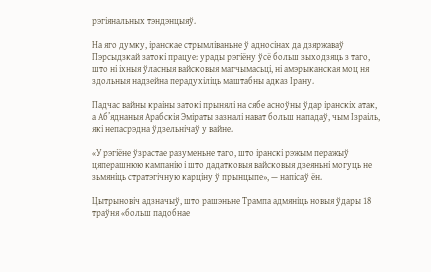рэгіянальных тэндэнцыяў.

На яго думку, іранскае стрымліваньне ў адносінах да дзяржаваў Пэрсыдзкай затокі працуе: урады рэгіёну ўсё больш зыходзяць з таго, што ні іхныя ўласныя вайсковыя магчымасьці, ні амэрыканская моц ня здольныя надзейна перадухіліць маштабны адказ Ірану.

Падчас вайны краіны затокі прынялі на сябе асноўны ўдар іранскіх атак, а Аб’яднаныя Арабскія Эміраты зазналі нават больш нападаў, чым Ізраіль, які непасрэдна ўдзельнічаў у вайне.

«У рэгіёне ўзрастае разуменьне таго, што іранскі рэжым перажыў цяперашнюю кампанію і што дадатковыя вайсковыя дзеяньні могуць не зьмяніць стратэгічную карціну ў прынцыпе», — напісаў ён.

Цытрыновіч адзначыў, што рашэньне Трампа адмяніць новыя ўдары 18 траўня «больш падобнае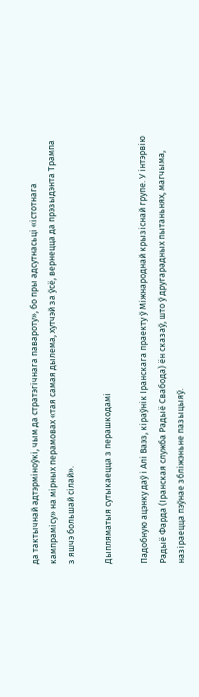да тактычнай адтэрміноўкі, чым да стратэгічнага павароту», бо пры адсутнасьці «істотнага кампрамісу» на мірных перамовах «тая самая дылема, хутчэй за ўсё, вернецца да прэзыдэнта Трампа з яшчэ большай сілай».

Дыпляматыя сутыкаецца з перашкодамі

Падобную ацэнку даў і Алі Ваэз, кіраўнік Іранскага праекту ў Міжнароднай крызіснай групе. У інтэрвію Радыё Фарда (Іранская служба Радыё Свабода) ён сказаў, што ў другарадных пытаньнях, магчыма, назіраецца пэўнае збліжэньне пазыцыяў.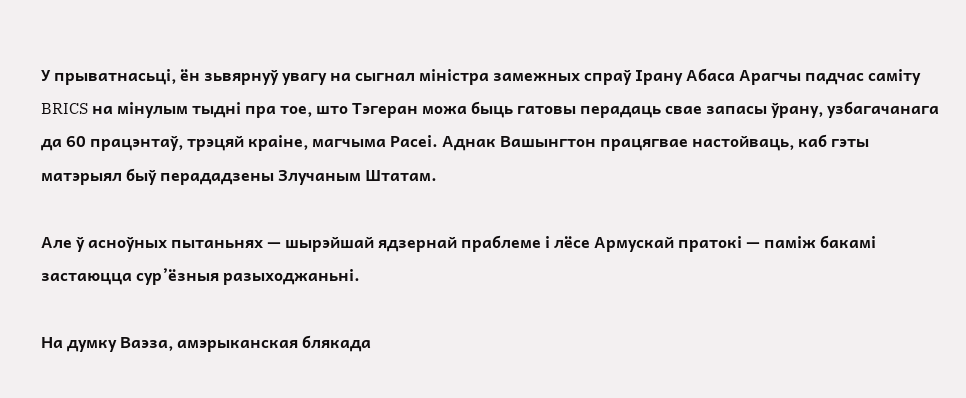У прыватнасьці, ён зьвярнуў увагу на сыгнал міністра замежных спраў Ірану Абаса Арагчы падчас саміту BRICS на мінулым тыдні пра тое, што Тэгеран можа быць гатовы перадаць свае запасы ўрану, узбагачанага да 60 працэнтаў, трэцяй краіне, магчыма Расеі. Аднак Вашынгтон працягвае настойваць, каб гэты матэрыял быў перададзены Злучаным Штатам.

Але ў асноўных пытаньнях — шырэйшай ядзернай праблеме і лёсе Армускай пратокі — паміж бакамі застаюцца сур’ёзныя разыходжаньні.

На думку Ваэза, амэрыканская блякада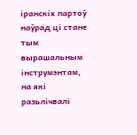іранскіх партоў наўрад ці стане тым вырашальным інструмэнтам, на які разьлічвалі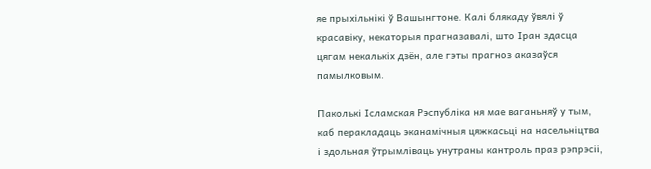яе прыхільнікі ў Вашынгтоне. Калі блякаду ўвялі ў красавіку, некаторыя прагназавалі, што Іран здасца цягам некалькіх дзён, але гэты прагноз аказаўся памылковым.

Паколькі Ісламская Рэспубліка ня мае ваганьняў у тым, каб перакладаць эканамічныя цяжкасьці на насельніцтва і здольная ўтрымліваць унутраны кантроль праз рэпрэсіі,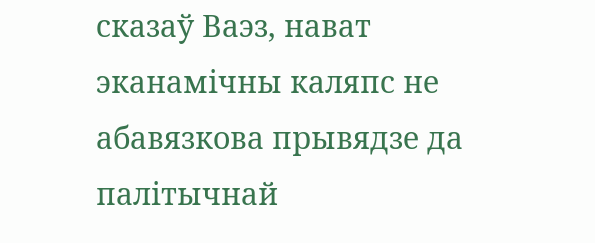сказаў Ваэз, нават эканамічны каляпс не абавязкова прывядзе да палітычнай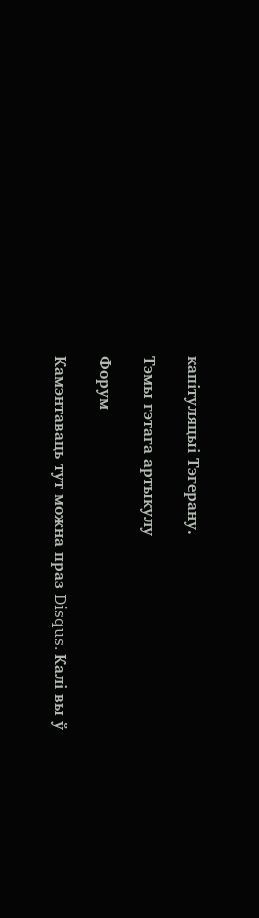капітуляцыі Тэгерану.

Тэмы гэтага артыкулу

Форум

Камэнтаваць тут можна праз Disqus. Калі вы ў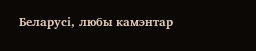Беларусі, любы камэнтар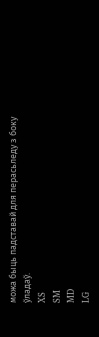можа быць падставай для перасьледу з боку ўладаў.
XS
SM
MD
LG